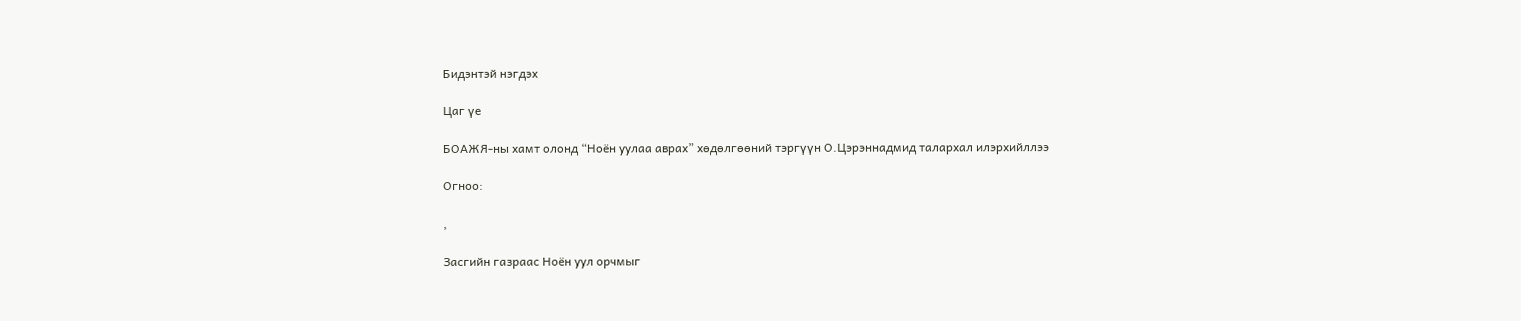Бидэнтэй нэгдэх

Цаг үе

БОАЖЯ-ны хамт олонд “Ноён уулаа аврах” хөдөлгөөний тэргүүн О.Цэрэннадмид талархал илэрхийллээ

Огноо:

,

Засгийн газраас Ноён уул орчмыг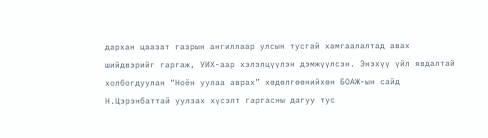дархан цаазат газрын ангиллаар улсын тусгай хамгаалалтад авах шийдвэрийг гаргаж, УИХ-аар хэлэлцүүлэн дэмжүүлсэн. Энэхүү үйл явдалтай холбогдуулан “Ноён уулаа аврах” хөдөлгөөнийхөн БОАЖ-ын сайд Н.Цэрэнбаттай уулзах хүсэлт гаргасны дагуу тус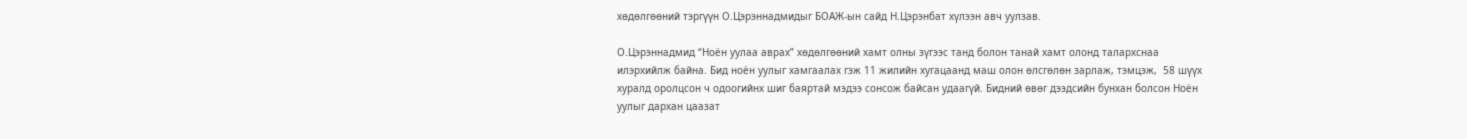хөдөлгөөний тэргүүн О.Цэрэннадмидыг БОАЖ-ын сайд Н.Цэрэнбат хүлээн авч уулзав.

О.Цэрэннадмид “Ноён уулаа аврах” хөдөлгөөний хамт олны зүгээс танд болон танай хамт олонд талархснаа илэрхийлж байна. Бид ноён уулыг хамгаалах гэж 11 жилийн хугацаанд маш олон өлсгөлөн зарлаж, тэмцэж,  58 шүүх хуралд оролцсон ч одоогийнх шиг баяртай мэдээ сонсож байсан удаагүй. Бидний өвөг дээдсийн бунхан болсон Ноён уулыг дархан цаазат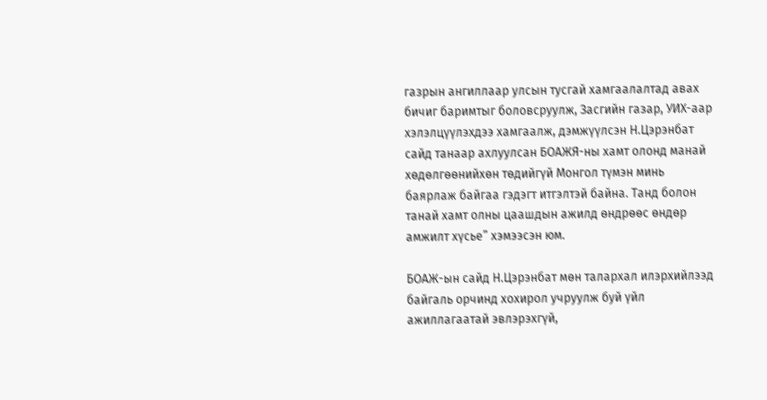газрын ангиллаар улсын тусгай хамгаалалтад авах бичиг баримтыг боловсруулж, Засгийн газар, УИХ-аар хэлэлцүүлэхдээ хамгаалж, дэмжүүлсэн Н.Цэрэнбат сайд танаар ахлуулсан БОАЖЯ-ны хамт олонд манай хөдөлгөөнийхөн төдийгүй Монгол түмэн минь баярлаж байгаа гэдэгт итгэлтэй байна. Танд болон танай хамт олны цаашдын ажилд өндрөөс өндөр амжилт хүсье” хэмээсэн юм.

БОАЖ-ын сайд Н.Цэрэнбат мөн талархал илэрхийлээд байгаль орчинд хохирол учруулж буй үйл ажиллагаатай эвлэрэхгүй,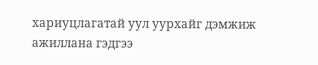хариуцлагатай уул уурхайг дэмжиж ажиллана гэдгээ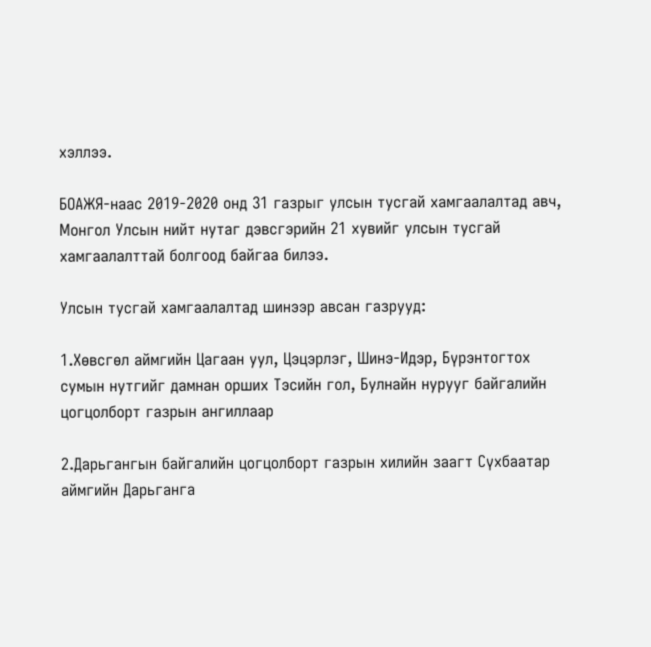хэллээ.

БОАЖЯ-наас 2019-2020 онд 31 газрыг улсын тусгай хамгаалалтад авч, Монгол Улсын нийт нутаг дэвсгэрийн 21 хувийг улсын тусгай хамгаалалттай болгоод байгаа билээ.

Улсын тусгай хамгаалалтад шинээр авсан газрууд:

1.Хөвсгөл аймгийн Цагаан уул, Цэцэрлэг, Шинэ-Идэр, Бүрэнтогтох сумын нутгийг дамнан орших Тэсийн гол, Булнайн нурууг байгалийн цогцолборт газрын ангиллаар

2.Дарьгангын байгалийн цогцолборт газрын хилийн заагт Сүхбаатар аймгийн Дарьганга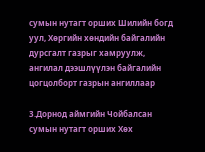сумын нутагт орших Шилийн богд уул, Хөргийн хөндийн байгалийн дурсгалт газрыг хамруулж, ангилал дээшлүүлэн байгалийн цогцолборт газрын ангиллаар

3.Дорнод аймгийн Чойбалсан сумын нутагт орших Хөх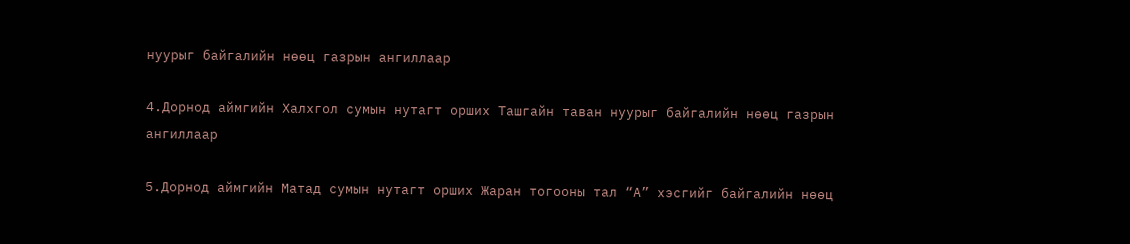нуурыг байгалийн нөөц газрын ангиллаар

4.Дорнод аймгийн Халхгол сумын нутагт орших Ташгайн таван нуурыг байгалийн нөөц газрын ангиллаар

5.Дорнод аймгийн Матад сумын нутагт орших Жаран тогооны тал “А” хэсгийг байгалийн нөөц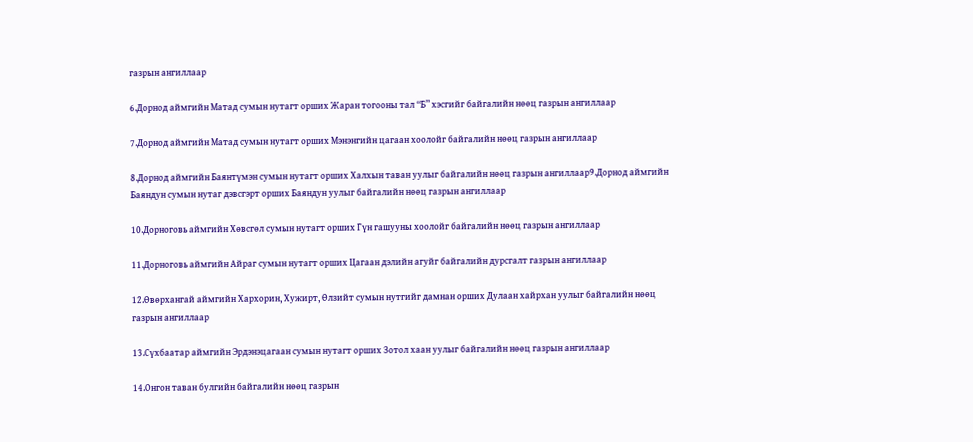газрын ангиллаар

6.Дорнод аймгийн Матад сумын нутагт орших Жаран тогооны тал “Б” хэсгийг байгалийн нөөц газрын ангиллаар

7.Дорнод аймгийн Матад сумын нутагт орших Мэнэнгийн цагаан хоолойг байгалийн нөөц газрын ангиллаар

8.Дорнод аймгийн Баянтүмэн сумын нутагт орших Халхын таван уулыг байгалийн нөөц газрын ангиллаар9.Дорнод аймгийн Баяндун сумын нутаг дэвсгэрт орших Баяндун уулыг байгалийн нөөц газрын ангиллаар

10.Дорноговь аймгийн Хөвсгөл сумын нутагт орших Гүн гашууны хоолойг байгалийн нөөц газрын ангиллаар

11.Дорноговь аймгийн Айраг сумын нутагт орших Цагаан дэлийн агуйг байгалийн дурсгалт газрын ангиллаар

12.Өвөрхангай аймгийн Хархорин, Хужирт, Өлзийт сумын нутгийг дамнан орших Дулаан хайрхан уулыг байгалийн нөөц газрын ангиллаар

13.Сүхбаатар аймгийн Эрдэнэцагаан сумын нутагт орших Зотол хаан уулыг байгалийн нөөц газрын ангиллаар

14.Онгон таван булгийн байгалийн нөөц газрын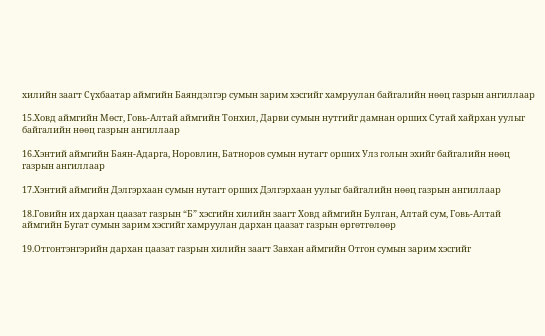хилийн заагт Сүхбаатар аймгийн Баяндэлгэр сумын зарим хэсгийг хамруулан байгалийн нөөц газрын ангиллаар

15.Ховд аймгийн Мөст, Говь-Алтай аймгийн Тонхил, Дарви сумын нутгийг дамнан орших Сутай хайрхан уулыг байгалийн нөөц газрын ангиллаар

16.Хэнтий аймгийн Баян-Адарга, Норовлин, Батноров сумын нутагт орших Улз голын эхийг байгалийн нөөц газрын ангиллаар

17.Хэнтий аймгийн Дэлгэрхаан сумын нутагт орших Дэлгэрхаан уулыг байгалийн нөөц газрын ангиллаар

18.Говийн их дархан цаазат газрын “Б” хэсгийн хилийн заагт Ховд аймгийн Булган, Алтай сум, Говь-Алтай аймгийн Бугат сумын зарим хэсгийг хамруулан дархан цаазат газрын өргөтгөлөөр

19.Отгонтэнгэрийн дархан цаазат газрын хилийн заагт Завхан аймгийн Отгон сумын зарим хэсгийг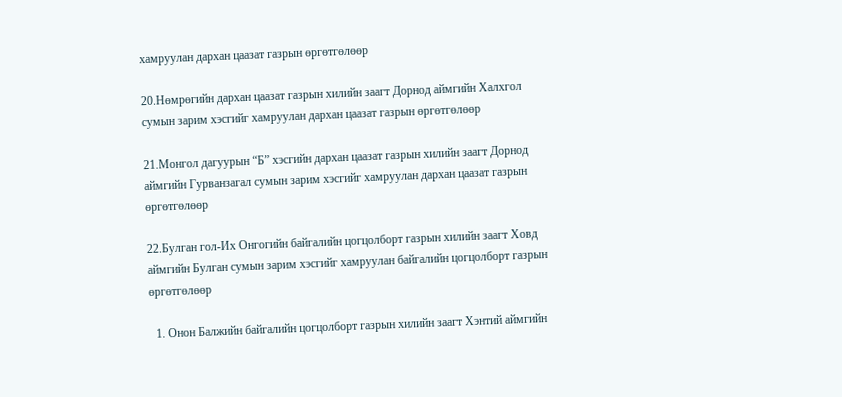хамруулан дархан цаазат газрын өргөтгөлөөр

20.Нөмрөгийн дархан цаазат газрын хилийн заагт Дорнод аймгийн Халхгол сумын зарим хэсгийг хамруулан дархан цаазат газрын өргөтгөлөөр

21.Монгол дагуурын “Б” хэсгийн дархан цаазат газрын хилийн заагт Дорнод аймгийн Гурванзагал сумын зарим хэсгийг хамруулан дархан цаазат газрын өргөтгөлөөр

22.Булган гол-Их Онгогийн байгалийн цогцолборт газрын хилийн заагт Ховд аймгийн Булган сумын зарим хэсгийг хамруулан байгалийн цогцолборт газрын өргөтгөлөөр

  1. Онон Балжийн байгалийн цогцолборт газрын хилийн заагт Хэнтий аймгийн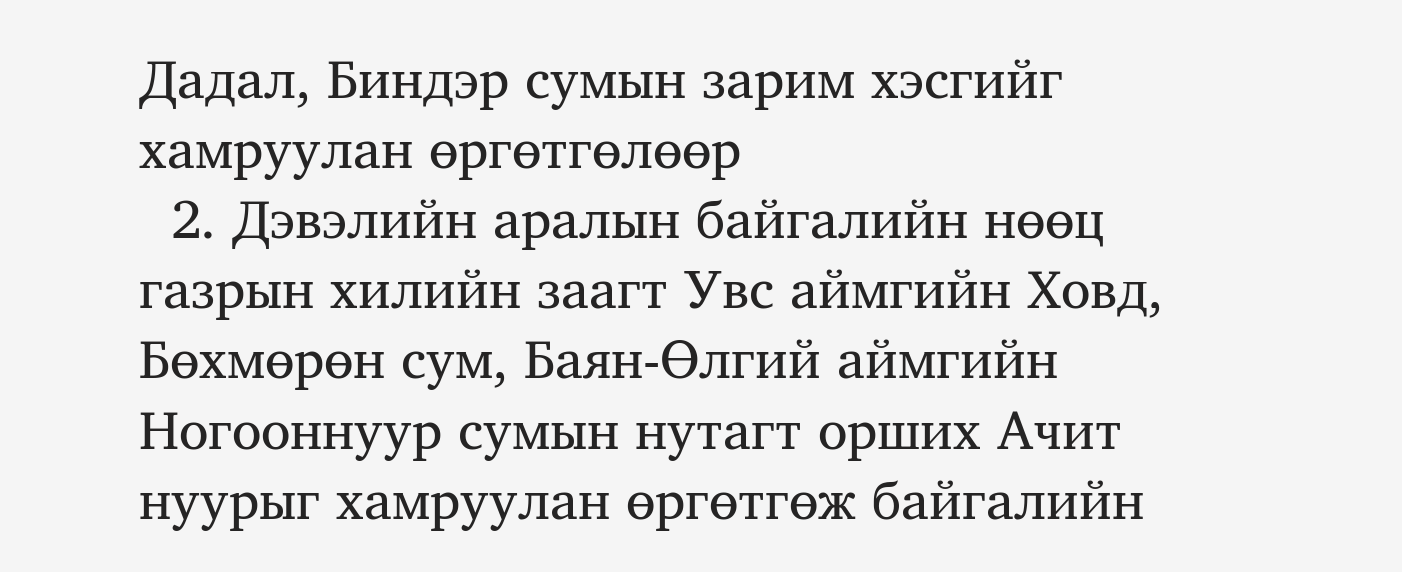Дадал, Биндэр сумын зарим хэсгийг хамруулан өргөтгөлөөр
  2. Дэвэлийн аралын байгалийн нөөц газрын хилийн заагт Увс аймгийн Ховд, Бөхмөрөн сум, Баян-Өлгий аймгийн Ногооннуур сумын нутагт орших Ачит нуурыг хамруулан өргөтгөж байгалийн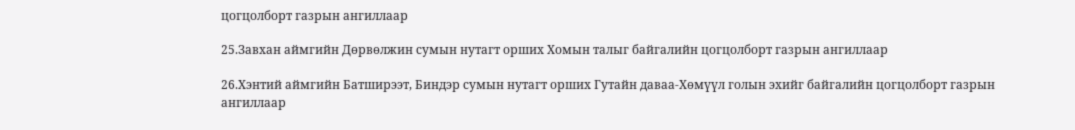цогцолборт газрын ангиллаар

25.Завхан аймгийн Дөрвөлжин сумын нутагт орших Хомын талыг байгалийн цогцолборт газрын ангиллаар

26.Хэнтий аймгийн Батширээт, Биндэр сумын нутагт орших Гутайн даваа-Хөмүүл голын эхийг байгалийн цогцолборт газрын ангиллаар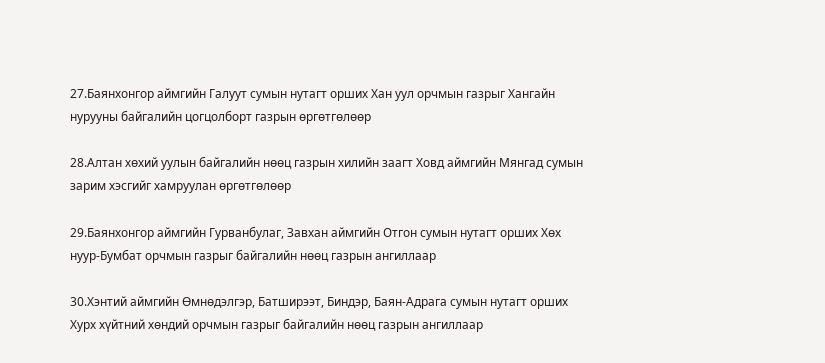27.Баянхонгор аймгийн Галуут сумын нутагт орших Хан уул орчмын газрыг Хангайн нурууны байгалийн цогцолборт газрын өргөтгөлөөр

28.Алтан хөхий уулын байгалийн нөөц газрын хилийн заагт Ховд аймгийн Мянгад сумын зарим хэсгийг хамруулан өргөтгөлөөр

29.Баянхонгор аймгийн Гурванбулаг, Завхан аймгийн Отгон сумын нутагт орших Хөх нуур-Бумбат орчмын газрыг байгалийн нөөц газрын ангиллаар

30.Хэнтий аймгийн Өмнөдэлгэр, Батширээт, Биндэр, Баян-Адрага сумын нутагт орших Хурх хүйтний хөндий орчмын газрыг байгалийн нөөц газрын ангиллаар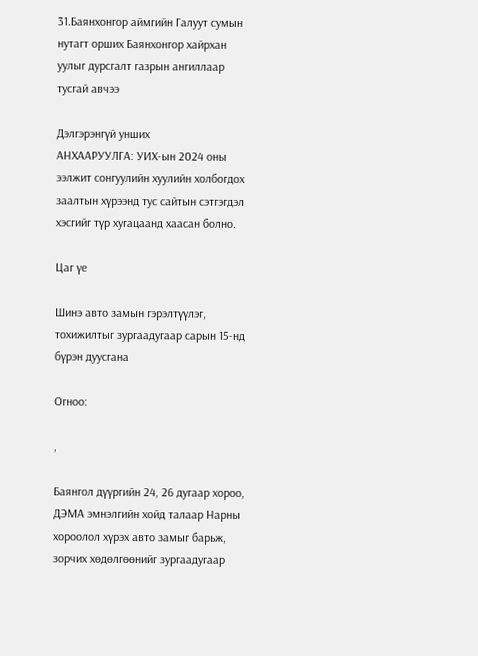31.Баянхонгор аймгийн Галуут сумын нутагт орших Баянхонгор хайрхан уулыг дурсгалт газрын ангиллаар тусгай авчээ

Дэлгэрэнгүй унших
АНХААРУУЛГА: УИХ-ын 2024 оны ээлжит сонгуулийн хуулийн холбогдох заалтын хүрээнд тус сайтын сэтгэгдэл хэсгийг түр хугацаанд хаасан болно.

Цаг үе

Шинэ авто замын гэрэлтүүлэг, тохижилтыг зургаадугаар сарын 15-нд бүрэн дуусгана

Огноо:

,

Баянгол дүүргийн 24, 26 дугаар хороо, ДЭМА эмнэлгийн хойд талаар Нарны хороолол хүрэх авто замыг барьж, зорчих хөдөлгөөнийг зургаадугаар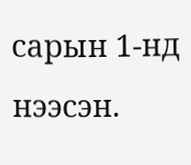сарын 1-нд нээсэн.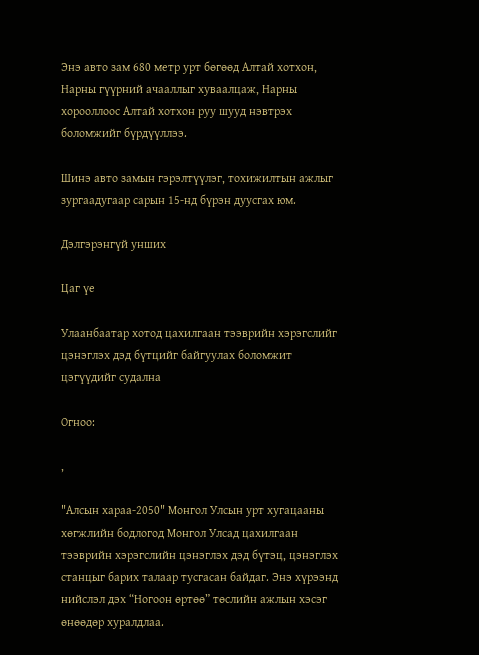Энэ авто зам 680 метр урт бөгөөд Алтай хотхон, Нарны гүүрний ачааллыг хуваалцаж, Нарны хорооллоос Алтай хотхон руу шууд нэвтрэх боломжийг бүрдүүллээ.

Шинэ авто замын гэрэлтүүлэг, тохижилтын ажлыг зургаадугаар сарын 15-нд бүрэн дуусгах юм.

Дэлгэрэнгүй унших

Цаг үе

Улаанбаатар хотод цахилгаан тээврийн хэрэгслийг цэнэглэх дэд бүтцийг байгуулах боломжит цэгүүдийг судална

Огноо:

,

"Алсын хараа-2050" Монгол Улсын урт хугацааны хөгжлийн бодлогод Монгол Улсад цахилгаан тээврийн хэрэгслийн цэнэглэх дэд бүтэц, цэнэглэх станцыг барих талаар тусгасан байдаг. Энэ хүрээнд нийслэл дэх “Ногоон өртөө” төслийн ажлын хэсэг өнөөдөр хуралдлаа.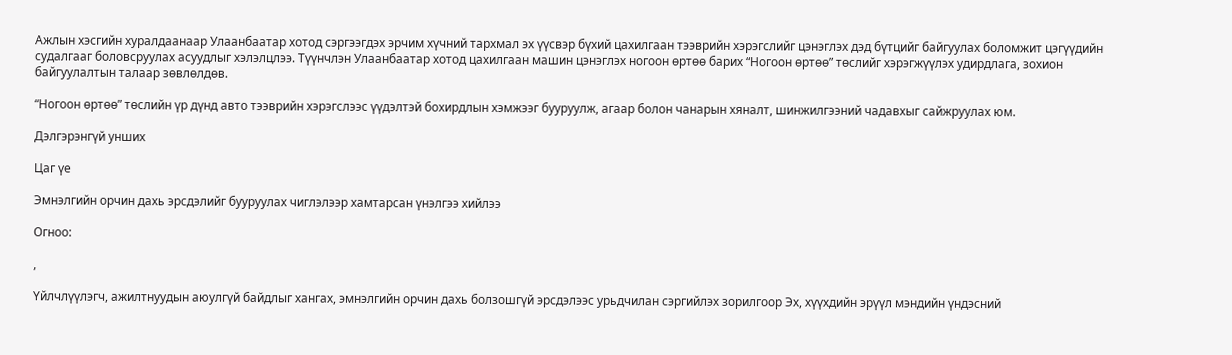Ажлын хэсгийн хуралдаанаар Улаанбаатар хотод сэргээгдэх эрчим хүчний тархмал эх үүсвэр бүхий цахилгаан тээврийн хэрэгслийг цэнэглэх дэд бүтцийг байгуулах боломжит цэгүүдийн судалгааг боловсруулах асуудлыг хэлэлцлээ. Түүнчлэн Улаанбаатар хотод цахилгаан машин цэнэглэх ногоон өртөө барих “Ногоон өртөө” төслийг хэрэгжүүлэх удирдлага, зохион байгуулалтын талаар зөвлөлдөв.

“Ногоон өртөө” төслийн үр дүнд авто тээврийн хэрэгслээс үүдэлтэй бохирдлын хэмжээг бууруулж, агаар болон чанарын хяналт, шинжилгээний чадавхыг сайжруулах юм.

Дэлгэрэнгүй унших

Цаг үе

Эмнэлгийн орчин дахь эрсдэлийг бууруулах чиглэлээр хамтарсан үнэлгээ хийлээ

Огноо:

,

Үйлчлүүлэгч, ажилтнуудын аюулгүй байдлыг хангах, эмнэлгийн орчин дахь болзошгүй эрсдэлээс урьдчилан сэргийлэх зорилгоор Эх, хүүхдийн эрүүл мэндийн үндэсний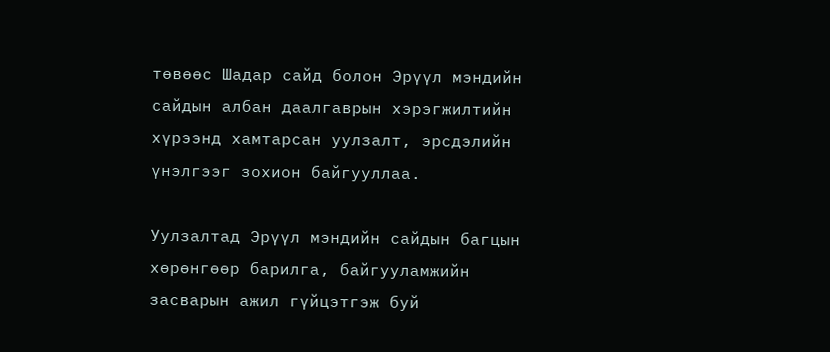төвөөс Шадар сайд болон Эрүүл мэндийн сайдын албан даалгаврын хэрэгжилтийн хүрээнд хамтарсан уулзалт, эрсдэлийн үнэлгээг зохион байгууллаа.

Уулзалтад Эрүүл мэндийн сайдын багцын хөрөнгөөр барилга, байгууламжийн засварын ажил гүйцэтгэж буй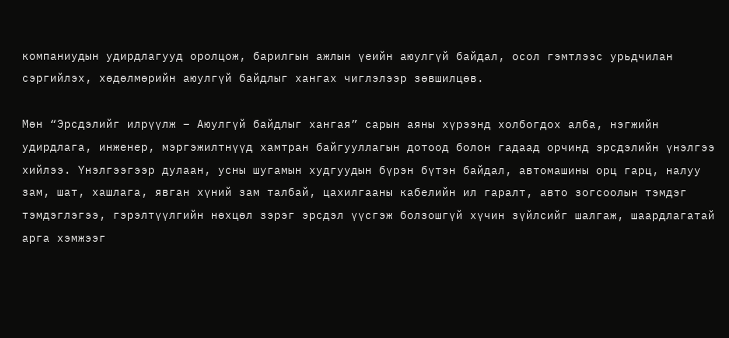компаниудын удирдлагууд оролцож, барилгын ажлын үеийн аюулгүй байдал, осол гэмтлээс урьдчилан сэргийлэх, хөдөлмөрийн аюулгүй байдлыг хангах чиглэлээр зөвшилцөв.

Мөн “Эрсдэлийг илрүүлж – Аюулгүй байдлыг хангая” сарын аяны хүрээнд холбогдох алба, нэгжийн удирдлага, инженер, мэргэжилтнүүд хамтран байгууллагын дотоод болон гадаад орчинд эрсдэлийн үнэлгээ хийлээ. Үнэлгээгээр дулаан, усны шугамын худгуудын бүрэн бүтэн байдал, автомашины орц гарц, налуу зам, шат, хашлага, явган хүний зам талбай, цахилгааны кабелийн ил гаралт, авто зогсоолын тэмдэг тэмдэглэгээ, гэрэлтүүлгийн нөхцөл зэрэг эрсдэл үүсгэж болзошгүй хүчин зүйлсийг шалгаж, шаардлагатай арга хэмжээг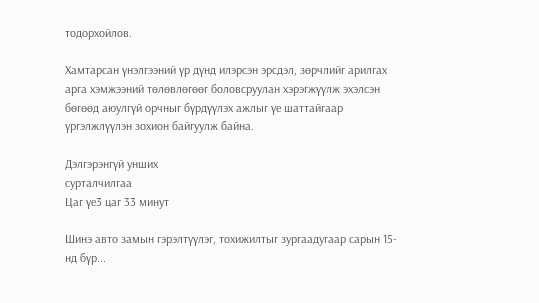тодорхойлов.

Хамтарсан үнэлгээний үр дүнд илэрсэн эрсдэл, зөрчлийг арилгах арга хэмжээний төлөвлөгөөг боловсруулан хэрэгжүүлж эхэлсэн бөгөөд аюулгүй орчныг бүрдүүлэх ажлыг үе шаттайгаар үргэлжлүүлэн зохион байгуулж байна.

Дэлгэрэнгүй унших
сурталчилгаа
Цаг үе3 цаг 33 минут

Шинэ авто замын гэрэлтүүлэг, тохижилтыг зургаадугаар сарын 15-нд бүр...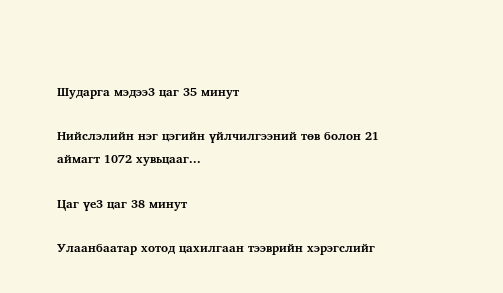Шударга мэдээ3 цаг 35 минут

Нийслэлийн нэг цэгийн үйлчилгээний төв болон 21 аймагт 1072 хувьцааг...

Цаг үе3 цаг 38 минут

Улаанбаатар хотод цахилгаан тээврийн хэрэгслийг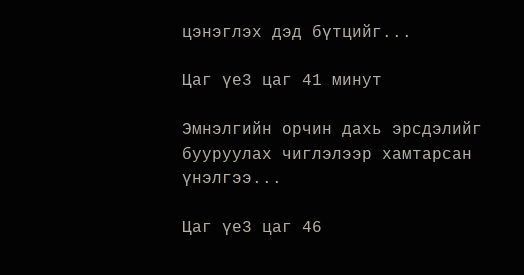цэнэглэх дэд бүтцийг...

Цаг үе3 цаг 41 минут

Эмнэлгийн орчин дахь эрсдэлийг бууруулах чиглэлээр хамтарсан үнэлгээ...

Цаг үе3 цаг 46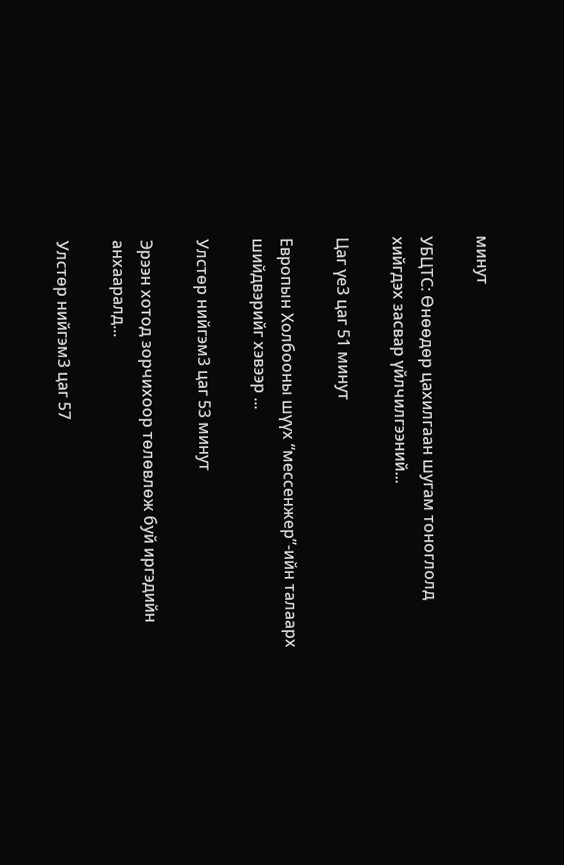минут

УБЦТС: Өнөөдөр цахилгаан шугам тоноглолд хийгдэх засвар үйлчилгээний...

Цаг үе3 цаг 51 минут

Европын Холбооны шүүх “мессенжер”-ийн талаарх шийдвэрийг хэвээр ...

Улстөр нийгэм3 цаг 53 минут

Эрээн хотод зорчихоор төлөвлөж буй иргэдийн анхааралд...

Улстөр нийгэм3 цаг 57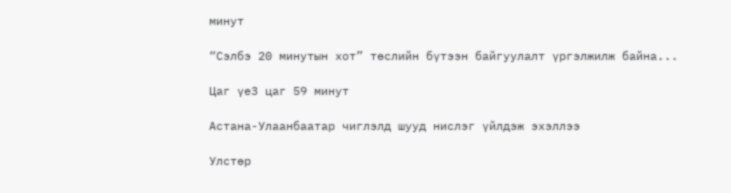минут

“Сэлбэ 20 минутын хот” төслийн бүтээн байгуулалт үргэлжилж байна...

Цаг үе3 цаг 59 минут

Астана-Улаанбаатар чиглэлд шууд нислэг үйлдэж эхэллээ

Улстөр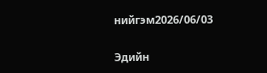нийгэм2026/06/03

Эдийн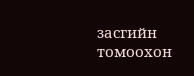засгийн томоохон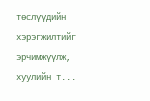төслүүдийн хэрэгжилтийг эрчимжүүлж, хуулийн т...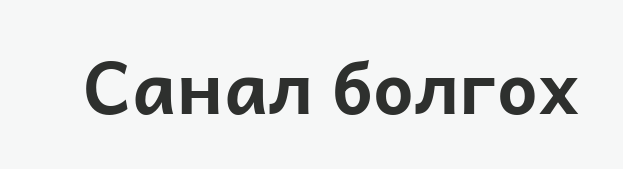Санал болгох